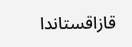قازاقستاندا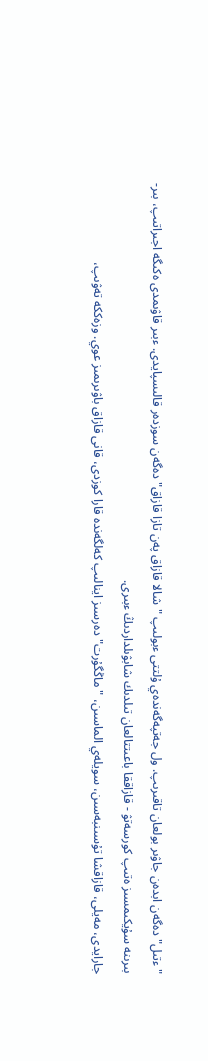"ءتىل" دەگەن ابدەن جاۋىر بولعان تاقىرىپ. ول جەتپەگەندەي ۇلتتى ءبولىپ "شالا قازاق پەن تازا قازاق" دەگەن سوزدەر قالىسپايدى. ءبىر قاۋىمدى ەكىگە اجىراتىپ، بىر-بىرىنە سۇيكىمسىز ەتىپ كورسەتۋ - قازاققا باعىتتالعان تىلدىك شابۋىلداردىڭ ءبىرى.
جارايدى، مەيلى، قازاقشا تۇسىنبەسىن، سويلەي الماسىن، "ماڭگۇرت" دەرسىز اينالىپ كەلگەندە قارا كوزدى، قانى قازاق باۋىرىمىز عوي. وزەككە تەۋىپ،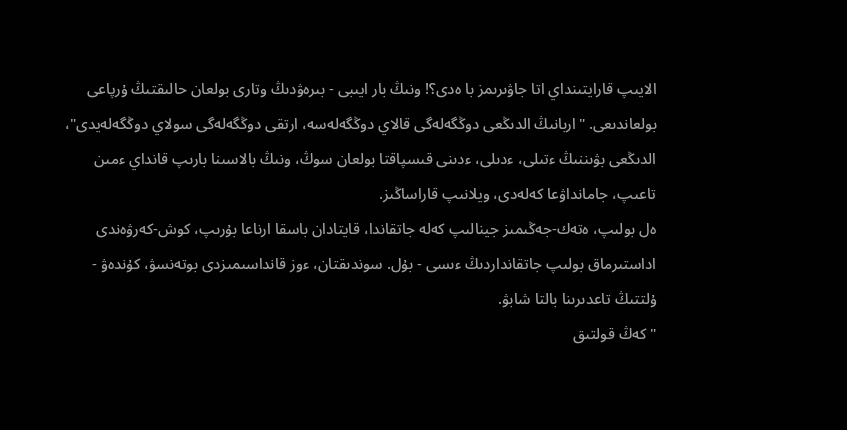الايىپ قارايتىنداي اتا جاۋىرىمز با ەدى؟! ونىڭ بار ايىبى - بىرەۋدىڭ وتارى بولعان حالىقتىڭ ۇرپاعى بولعاندىعى. "اربانىڭ الدىڭعى دوڭگەلەگى قالاي دوڭگەلەسە، ارتقى دوڭگەلەگى سولاي دوڭگەلەيدى"، الدىڭعى بۋىننىڭ ءتىلى، ءدىلى، ءدىنى قىسپاقتا بولعان سوڭ، ونىڭ بالاسىنا بارىپ قانداي ءمىن تاعىپ، جامانداۋعا كەلەدى، ويلانىپ قاراساڭىز.
ەل بولىپ، ەتەك-جەڭىمىز جينالىپ كەلە جاتقاندا، قايتادان باسقا ارناعا بۇرىپ، كوش-كەرۋەندى اداستىرماق بولىپ جاتقانداردىڭ ءىسى - بۇل. سوندىقتان، ءوز قانداسىمىزدى بوتەنسۋ، كۇندەۋ - ۇلتتىڭ تاعدىرىنا بالتا شابۋ.
"كەڭ قولتىق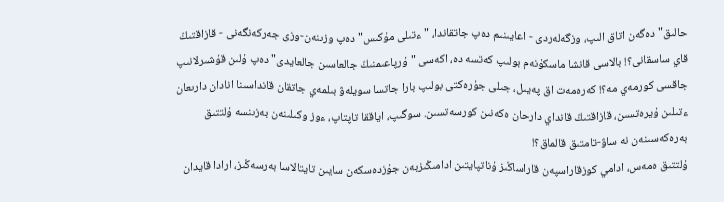حالىق" دەگەن اتاق الىپ، وزگەلەردى - اعايىنىم دەپ جاتقاندا، "ءتىلى مۇكىس" دەپ وزىنەن-وزى جەركەنگەنى - قازاقتىڭ قاي ساسقانى؟! بالاسى قانشا ماسكۇنەم بولىپ كەتسە دە، اكەسى "ۇرپاعىمنىڭ جالعاسىن جالعايدى" دەپ ۇلىن قۇشىرلانىپ جاقسى كورمەي مە؟! كەرەمەت اق پەيىل، جىلى جۇرەكتى بولىپ بارا جاتسا سويلەۋ بىلمەي جاتقان قانداسىنا انادان دارىعان ءتىلىن ۇيرەتسىن، قازاقتىڭ قانداي دارحان ەكەنىن كورسەتسىن. سوگىپ، اياققا تاپتاپ، ءوز وكىلىنەن بەزىنسە ۇلتتىق بەرەكەسىنەن نە ساۋ-تامتىق قالماق؟!
ۇلتتىق ەمەس، ادامي كوزقاراسپەن قاراساڭىز ۇناتپايتىن ادامىڭىزبەن جۇزدەسكەن سايىن تايتالاسا بەرسەڭىز، ارادا قايدان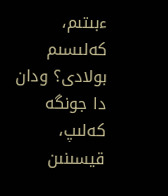ءبىتىم، كەلىسىم بولادى؟ ودان دا جونگە كەلىپ، قيسىنىن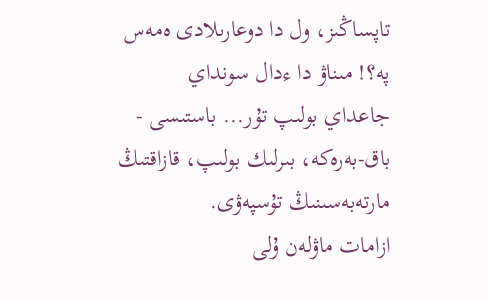تاپساڭىز، ول دا دوعارىلادى ەمەس پە؟! مىناۋ دا ءدال سونداي جاعداي بولىپ تۇر... باستىسى - باق-بەرەكە، بىرلىك بولىپ، قازاقتىڭ مارتەبەسىنىڭ تۇسپەۋى.
ازامات ماۋلەن ۇلى